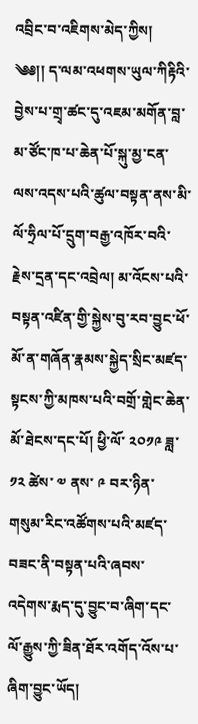འབྲིང་བ་འཇིགས་མེད་ཀྱིས།
༄༅།། ད་ལམ་འཕགས་ཡུལ་ཀིརྟིའི་བྱེས་པ་གྲྭ་ཚང་དུ་འཇམ་མགོན་བླ་མ་ཙོང་ཁ་པ་ཆེན་པོ་སྐུ་མྱ་ངན་ལས་འདས་པའི་ཚུལ་བསྟན་ནས་མི་ལོ་ཧྲིལ་པོ་དྲུག་བརྒྱ་འཁོར་བའི་རྗེས་དྲན་དང་འབྲེལ། མ་འོངས་པའི་བསྟན་འཛིན་གྱི་སྐྱེས་བུ་རབ་བྱུང་ཕོ་མོ་ན་གཞོན་རྣམས་སྐྱེད་སྲིང་མཛད་སྟངས་ཀྱི་མཁས་པའི་བགྲོ་གླེང་ཆེན་མོ་ཐེངས་དང་པོ། ཕྱི་ལོ་ ༢༠༡༩ ཟླ་ ༡༢ ཚེས་ ༧ ནས་ ༩ བར་ཉིན་གསུམ་རིང་འཚོགས་པའི་མཛད་བཟང་ནི་བསྟན་པའི་ཞབས་འདེགས་རྨད་དུ་བྱུང་བ་ཞིག་དང་ལོ་རྒྱུས་ཀྱི་ཟིན་ཐོར་འགོད་འོས་པ་ཞིག་བྱུང་ཡོད།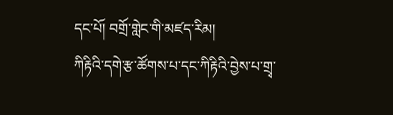དང་པོ། བགྲོ་གླེང་གི་མཛད་རིམ།
ཀིརྟིའི་དགེ་རྩ་ཚོགས་པ་དང་ཀིརྟིའི་བྱེས་པ་གྲྭ་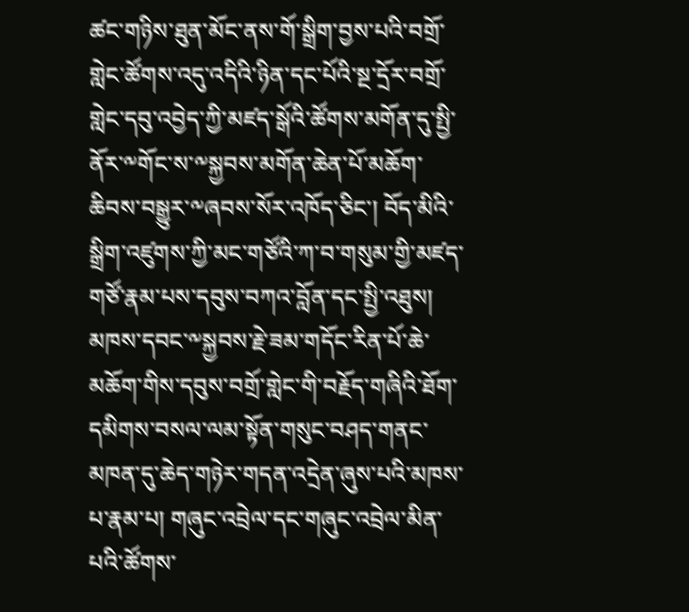ཚང་གཉིས་ཐུན་མོང་ནས་གོ་སྒྲིག་བྱས་པའི་བགྲོ་གླེང་ཚོགས་འདུ་འདིའི་ཉིན་དང་པོའི་སྔ་དྲོར་བགྲོ་གླེང་དབུ་འབྱེད་ཀྱི་མཛད་སྒོའི་ཚོགས་མགོན་དུ་སྤྱི་ནོར་༸གོང་ས་༸སྐྱབས་མགོན་ཆེན་པོ་མཆོག་ཆིབས་བསྒྱུར་༸ཞབས་སོར་འཁོད་ཅིང་། བོད་མིའི་སྒྲིག་འཛུགས་ཀྱི་མང་གཙོའི་ཀ་བ་གསུམ་གྱི་མཛད་གཙོ་རྣམ་པས་དབུས་བཀའ་བློན་དང་སྤྱི་འཐུས། མཁས་དབང་༸སྐྱབས་རྗེ་ཟམ་གདོང་རིན་པོ་ཆེ་མཆོག་གིས་དབུས་བགྲོ་གླེང་གི་བརྗོད་གཞིའི་ཐོག་དམིགས་བསལ་ལམ་སྟོན་གསུང་བཤད་གནང་མཁན་དུ་ཆེད་གཉེར་གདན་འདྲེན་ཞུས་པའི་མཁས་པ་རྣམ་པ། གཞུང་འབྲེལ་དང་གཞུང་འབྲེལ་མིན་པའི་ཚོགས་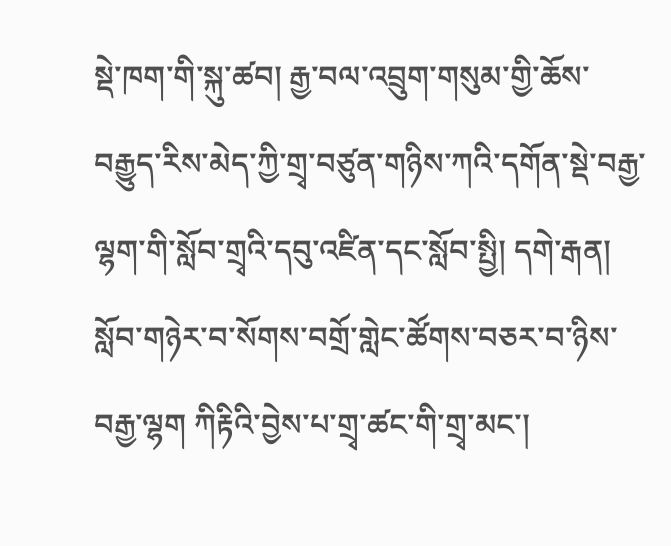སྡེ་ཁག་གི་སྐུ་ཚབ། རྒྱ་བལ་འབྲུག་གསུམ་གྱི་ཆོས་བརྒྱུད་རིས་མེད་ཀྱི་གྲྭ་བཙུན་གཉིས་ཀའི་དགོན་སྡེ་བརྒྱ་ལྷག་གི་སློབ་གྲྭའི་དབུ་འཛིན་དང་སློབ་སྤྱི། དགེ་རྒན། སློབ་གཉེར་བ་སོགས་བགྲོ་གླེང་ཚོགས་བཅར་བ་ཉིས་བརྒྱ་ལྷག ཀིརྟིའི་བྱེས་པ་གྲྭ་ཚང་གི་གྲྭ་མང་།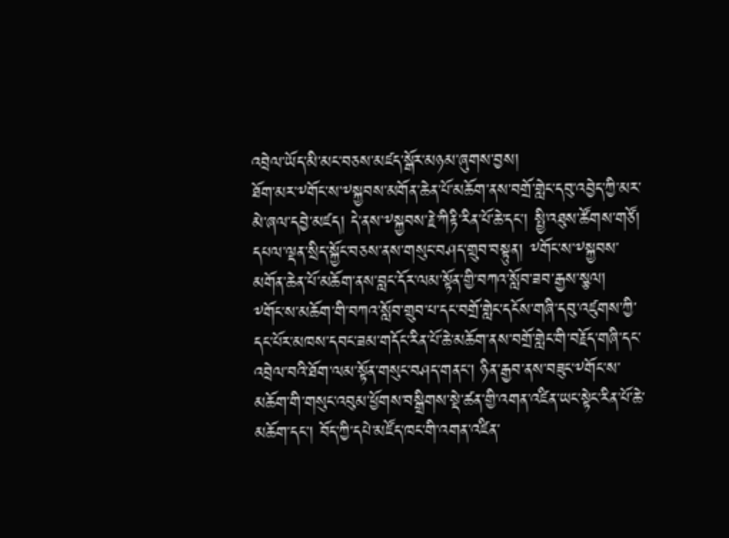འབྲེལ་ཡོད་མི་མང་བཅས་མཛད་སྒོར་མཉམ་ཞུགས་བྱས།
ཐོག་མར་༸གོང་ས་༸སྐྱབས་མགོན་ཆེན་པོ་མཆོག་ནས་བགྲོ་གླེང་དབུ་འབྱེད་ཀྱི་མར་མེ་ཞལ་དབྱེ་མཛད། དེ་ནས་༸སྐྱབས་རྗེ་ཀིརྟི་རིན་པོ་ཆེ་དང་། སྤྱི་འཐུས་ཚོགས་གཙོ། དཔལ་ལྡན་སྲིད་སྐྱོང་བཅས་ནས་གསུང་བཤད་གྲུབ་བསྟུན། ༸གོང་ས་༸སྐྱབས་མགོན་ཆེན་པོ་མཆོག་ནས་བླང་དོར་ལམ་སྟོན་གྱི་བཀའ་སློབ་ཟབ་རྒྱས་སྩལ།
༸གོང་ས་མཆོག་གི་བཀའ་སློབ་གྲུབ་པ་དང་བགྲོ་གླེང་དངོས་གཞི་དབུ་འཛུགས་ཀྱི་དང་པོར་མཁས་དབང་ཟམ་གདོང་རིན་པོ་ཆེ་མཆོག་ནས་བགྲོ་གླེང་གི་བརྗོད་གཞི་དང་འབྲེལ་བའི་ཐོག་ལམ་སྟོན་གསུང་བཤད་གནང་། ཉིན་རྒྱབ་ནས་བཟུང་༸གོང་ས་མཆོག་གི་གསུང་འབུམ་ཕྱོགས་བསྒྲིགས་སྡེ་ཚན་གྱི་འགན་འཛིན་ཡང་སྟེང་རིན་པོ་ཆེ་མཆོག་དང་། བོད་ཀྱི་དཔེ་མཛོད་ཁང་གི་འགན་འཛིན་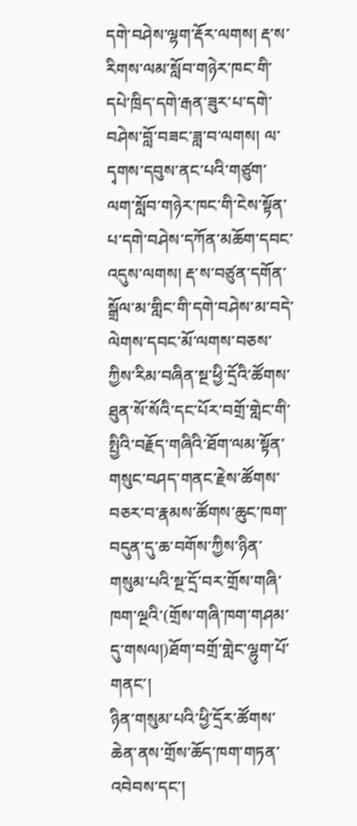དགེ་བཤེས་ལྷག་རྡོར་ལགས། རྡ་ས་རིགས་ལམ་སློབ་གཉེར་ཁང་གི་དཔེ་ཁྲིད་དགེ་རྒན་ཟུར་པ་དགེ་བཤེས་བློ་བཟང་ཟླ་བ་ལགས། ལ་དྭགས་དབུས་ནང་པའི་གཙུག་ལག་སློབ་གཉེར་ཁང་གི་ངེས་སྟོན་པ་དགེ་བཤེས་དཀོན་མཆོག་དབང་འདུས་ལགས། རྡ་ས་བཙུན་དགོན་སྒྲོལ་མ་གླིང་གི་དགེ་བཤེས་མ་བདེ་ལེགས་དབང་མོ་ལགས་བཅས་ཀྱིས་རིམ་བཞིན་སྔ་ཕྱི་དྲོའི་ཚོགས་ཐུན་སོ་སོའི་དང་པོར་བགྲོ་གླེང་གི་སྤྱིའི་བརྗོད་གཞིའི་ཐོག་ལམ་སྟོན་གསུང་བཤད་གནང་རྗེས་ཚོགས་བཅར་བ་རྣམས་ཚོགས་ཆུང་ཁག་བདུན་དུ་ཆ་བགོས་ཀྱིས་ཉིན་གསུམ་པའི་སྔ་དྲོ་བར་གྲོས་གཞི་ཁག་ལྔའི་(གྲོས་གཞི་ཁག་གཤམ་དུ་གསལ།)ཐོག་བགྲོ་གླེང་ལྷུག་པོ་གནང་།
ཉིན་གསུམ་པའི་ཕྱི་དྲོར་ཚོགས་ཆེན་ནས་གྲོས་ཆོད་ཁག་གཏན་འབེབས་དང་།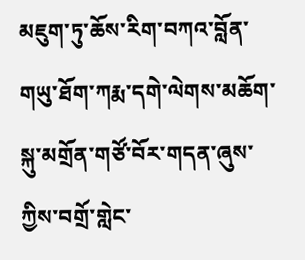མཇུག་ཏུ་ཆོས་རིག་བཀའ་བློན་གཡུ་ཐོག་ཀརྨ་དགེ་ལེགས་མཆོག་སྐུ་མགྲོན་གཙོ་བོར་གདན་ཞུས་ཀྱིས་བགྲོ་གླེང་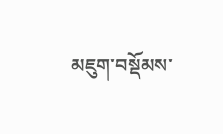མཇུག་བསྡོམས་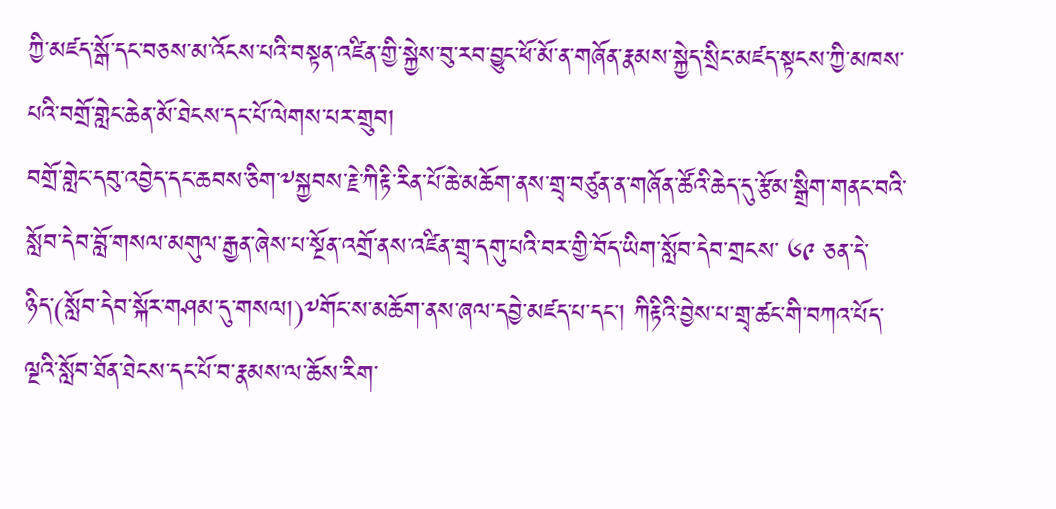ཀྱི་མཛད་སྒོ་དང་བཅས་མ་འོངས་པའི་བསྟན་འཛིན་གྱི་སྐྱེས་བུ་རབ་བྱུང་ཕོ་མོ་ན་གཞོན་རྣམས་སྐྱེད་སྲིང་མཛད་སྟངས་ཀྱི་མཁས་པའི་བགྲོ་གླེང་ཆེན་མོ་ཐེངས་དང་པོ་ལེགས་པར་གྲུབ།
བགྲོ་གླེང་དབུ་འབྱེད་དང་ཆབས་ཅིག་༸སྐྱབས་རྗེ་ཀིརྟི་རིན་པོ་ཆེ་མཆོག་ནས་གྲྭ་བཙུན་ན་གཞོན་ཚོའི་ཆེད་དུ་རྩོམ་སྒྲིག་གནང་བའི་སློབ་དེབ་བློ་གསལ་མགུལ་རྒྱན་ཞེས་པ་སྔོན་འགྲོ་ནས་འཛིན་གྲྭ་དགུ་པའི་བར་གྱི་བོད་ཡིག་སློབ་དེབ་གྲངས་ ༦༩ ཅན་དེ་ཉིད་(སློབ་དེབ་སྐོར་གཤམ་དུ་གསལ།)༸གོང་ས་མཆོག་ནས་ཞལ་དབྱེ་མཛད་པ་དང་། ཀིརྟིའི་བྱེས་པ་གྲྭ་ཚང་གི་བཀའ་པོད་ལྔའི་སློབ་ཐོན་ཐེངས་དང་པོ་བ་རྣམས་ལ་ཆོས་རིག་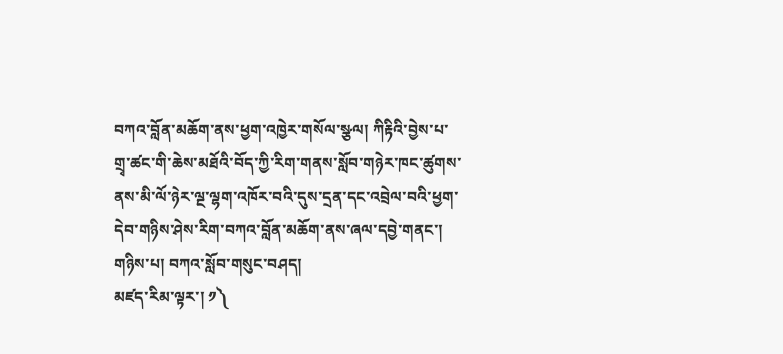བཀའ་བློན་མཆོག་ནས་ཕྱག་འཁྱེར་གསོལ་སྩལ། ཀིརྟིའི་བྱེས་པ་གྲྭ་ཚང་གི་ཆེས་མཐོའི་བོད་ཀྱི་རིག་གནས་སློབ་གཉེར་ཁང་ཚུགས་ནས་མི་ལོ་ཉེར་ལྔ་ལྷག་འཁོར་བའི་དུས་དྲན་དང་འབྲེལ་བའི་ཕྱག་དེབ་གཉིས་ཤེས་རིག་བཀའ་བློན་མཆོག་ནས་ཞལ་དབྱེ་གནང་།
གཉིས་པ། བཀའ་སློབ་གསུང་བཤད།
མཛད་རིམ་ལྟར་། ༡༽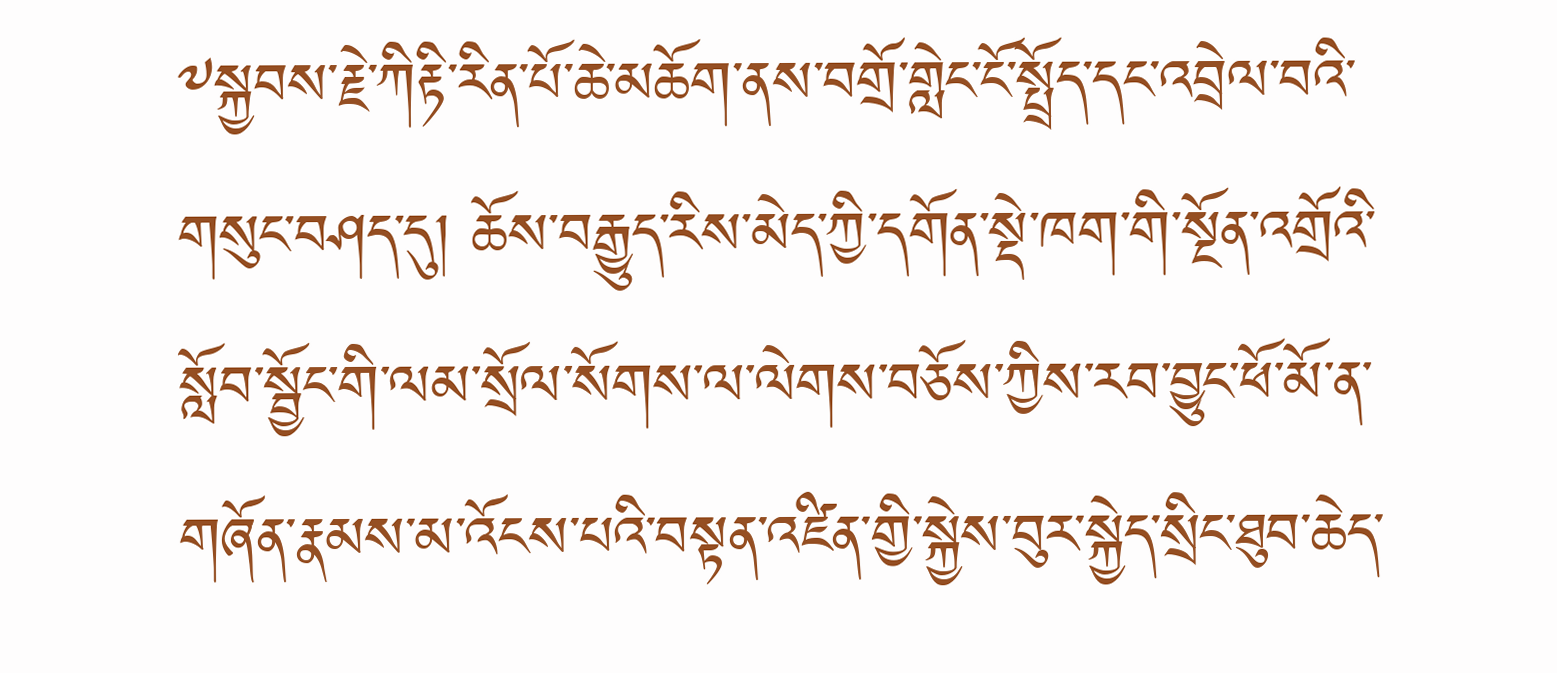༸སྐྱབས་རྗེ་ཀིརྟི་རིན་པོ་ཆེ་མཆོག་ནས་བགྲོ་གླེང་ངོ་སྤྲོད་དང་འབྲེལ་བའི་གསུང་བཤད་དུ། ཆོས་བརྒྱུད་རིས་མེད་ཀྱི་དགོན་སྡེ་ཁག་གི་སྔོན་འགྲོའི་སློབ་སྦྱོང་གི་ལམ་སྲོལ་སོགས་ལ་ལེགས་བཅོས་ཀྱིས་རབ་བྱུང་ཕོ་མོ་ན་གཞོན་རྣམས་མ་འོངས་པའི་བསྟན་འཛིན་གྱི་སྐྱེས་བུར་སྐྱེད་སྲིང་ཐུབ་ཆེད་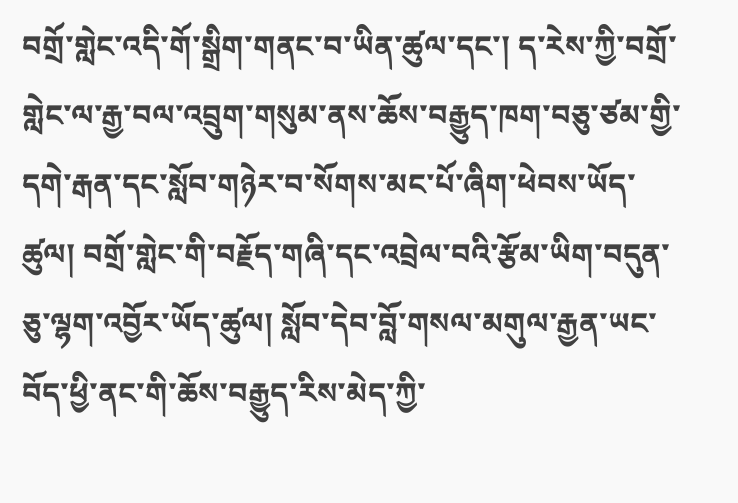བགྲོ་གླེང་འདི་གོ་སྒྲིག་གནང་བ་ཡིན་ཚུལ་དང་། ད་རེས་ཀྱི་བགྲོ་གླེང་ལ་རྒྱ་བལ་འབྲུག་གསུམ་ནས་ཆོས་བརྒྱུད་ཁག་བཅུ་ཙམ་གྱི་དགེ་རྒན་དང་སློབ་གཉེར་བ་སོགས་མང་པོ་ཞིག་ཕེབས་ཡོད་ཚུལ། བགྲོ་གླེང་གི་བརྗོད་གཞི་དང་འབྲེལ་བའི་རྩོམ་ཡིག་བདུན་ཅུ་ལྷག་འབྱོར་ཡོད་ཚུལ། སློབ་དེབ་བློ་གསལ་མགུལ་རྒྱན་ཡང་བོད་ཕྱི་ནང་གི་ཆོས་བརྒྱུད་རིས་མེད་ཀྱི་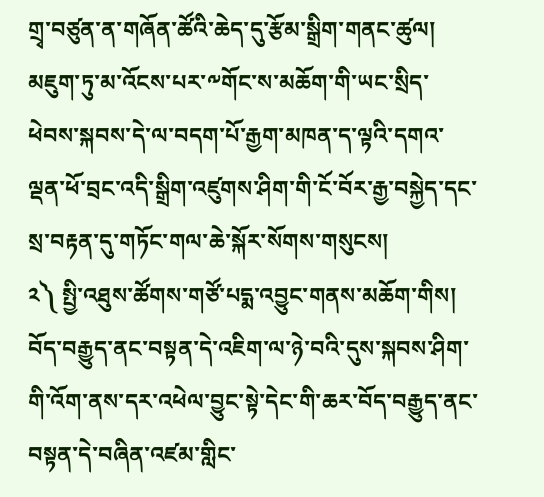གྲྭ་བཙུན་ན་གཞོན་ཚོའི་ཆེད་དུ་རྩོམ་སྒྲིག་གནང་ཚུལ། མཇུག་ཏུ་མ་འོངས་པར་༸གོང་ས་མཆོག་གི་ཡང་སྲིད་ཕེབས་སྐབས་དེ་ལ་བདག་པོ་རྒྱག་མཁན་ད་ལྟའི་དགའ་ལྡན་ཕོ་བྲང་འདི་སྒྲིག་འཛུགས་ཤིག་གི་ངོ་བོར་རྒྱ་བསྐྱེད་དང་སྲ་བརྟན་དུ་གཏོང་གལ་ཆེ་སྐོར་སོགས་གསུངས།
༢༽ སྤྱི་འཐུས་ཚོགས་གཙོ་པདྨ་འབྱུང་གནས་མཆོག་གིས། བོད་བརྒྱུད་ནང་བསྟན་དེ་འཇིག་ལ་ཉེ་བའི་དུས་སྐབས་ཤིག་གི་འོག་ནས་དར་འཕེལ་བྱུང་སྟེ་དེང་གི་ཆར་བོད་བརྒྱུད་ནང་བསྟན་དེ་བཞིན་འཛམ་གླིང་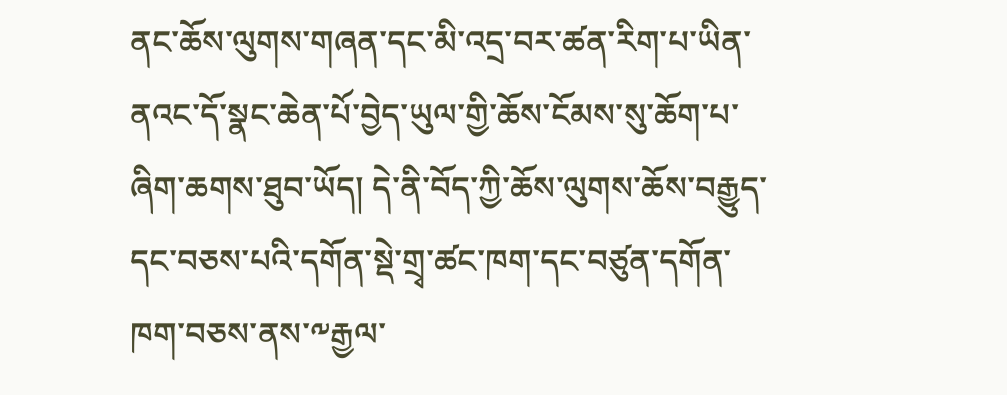ནང་ཆོས་ལུགས་གཞན་དང་མི་འདྲ་བར་ཚན་རིག་པ་ཡིན་ནའང་དོ་སྣང་ཆེན་པོ་བྱེད་ཡུལ་གྱི་ཆོས་ངོམས་སུ་ཆོག་པ་ཞིག་ཆགས་ཐུབ་ཡོད། དེ་ནི་བོད་ཀྱི་ཆོས་ལུགས་ཆོས་བརྒྱུད་དང་བཅས་པའི་དགོན་སྡེ་གྲྭ་ཚང་ཁག་དང་བཙུན་དགོན་ཁག་བཅས་ནས་༸རྒྱལ་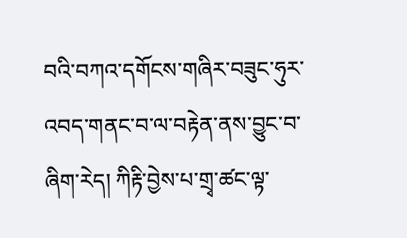བའི་བཀའ་དགོངས་གཞིར་བཟུང་ཧུར་འབད་གནང་བ་ལ་བརྟེན་ནས་བྱུང་བ་ཞིག་རེད། ཀིརྟི་བྱེས་པ་གྲྭ་ཚང་ལྟ་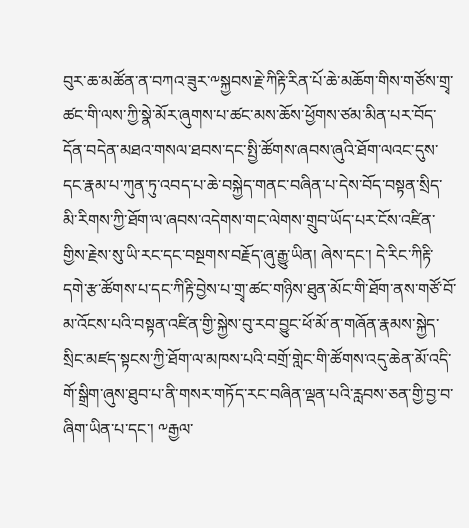བུར་ཆ་མཚོན་ན་བཀའ་ཟུར་༸སྐྱབས་རྗེ་ཀིརྟི་རིན་པོ་ཆེ་མཆོག་གིས་གཙོས་གྲྭ་ཚང་གི་ལས་ཀྱི་སྣེ་མོར་ཞུགས་པ་ཚང་མས་ཆོས་ཕྱོགས་ཙམ་མིན་པར་བོད་དོན་བདེན་མཐའ་གསལ་ཐབས་དང་སྤྱི་ཚོགས་ཞབས་ཞུའི་ཐོག་ལའང་དུས་དང་རྣམ་པ་ཀུན་ཏུ་འབད་པ་ཆེ་བསྐྱེད་གནང་བཞིན་པ་དེས་བོད་བསྟན་སྲིད་མི་རིགས་ཀྱི་ཐོག་ལ་ཞབས་འདེགས་གང་ལེགས་གྲུབ་ཡོད་པར་ངོས་འཛིན་གྱིས་རྗེས་སུ་ཡི་རང་དང་བསྔགས་བརྗོད་ཞུ་རྒྱུ་ཡིན། ཞེས་དང་། དེ་རིང་ཀིརྟི་དགེ་རྩ་ཚོགས་པ་དང་ཀིརྟི་བྱེས་པ་གྲྭ་ཚང་གཉིས་ཐུན་མོང་གི་ཐོག་ནས་གཙོ་བོ་མ་འོངས་པའི་བསྟན་འཛིན་གྱི་སྐྱེས་བུ་རབ་བྱུང་ཕོ་མོ་ན་གཞོན་རྣམས་སྐྱེད་སྲིང་མཛད་སྟངས་ཀྱི་ཐོག་ལ་མཁས་པའི་བགྲོ་གླེང་གི་ཚོགས་འདུ་ཆེན་མོ་འདི་གོ་སྒྲིག་ཞུས་ཐུབ་པ་ནི་གསར་གཏོད་རང་བཞིན་ལྡན་པའི་རླབས་ཅན་གྱི་བྱ་བ་ཞིག་ཡིན་པ་དང་། ༸རྒྱལ་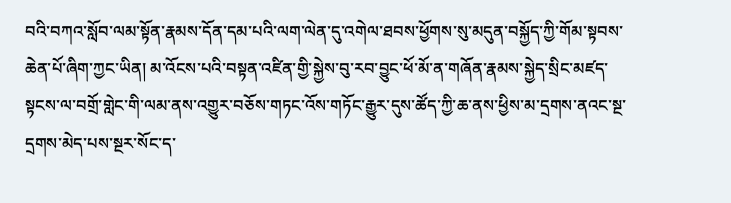བའི་བཀའ་སློབ་ལམ་སྟོན་རྣམས་དོན་དམ་པའི་ལག་ལེན་དུ་འགེལ་ཐབས་ཕྱོགས་སུ་མདུན་བསྐྱོད་ཀྱི་གོམ་སྟབས་ཆེན་པོ་ཞིག་ཀྱང་ཡིན། མ་འོངས་པའི་བསྟན་འཛིན་གྱི་སྐྱེས་བུ་རབ་བྱུང་ཕོ་མོ་ན་གཞོན་རྣམས་སྐྱེད་སྲིང་མཛད་སྟངས་ལ་བགྲོ་གླེང་གི་ལམ་ནས་འགྱུར་བཅོས་གཏང་འོས་གཏོང་རྒྱུར་དུས་ཚོད་ཀྱི་ཆ་ནས་ཕྱིས་མ་དྲགས་ནའང་སྔ་དྲགས་མེད་པས་སྔར་སོང་ད་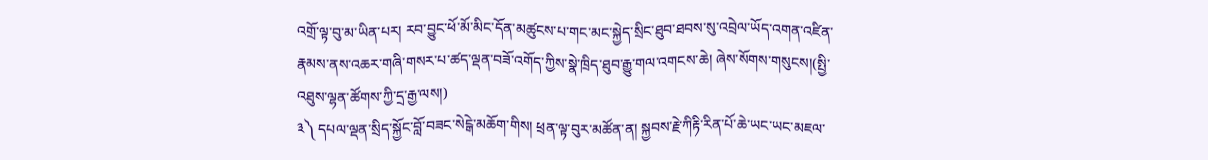འགྲོ་ལྟ་བུ་མ་ཡིན་པར། རབ་བྱུང་ཕོ་མོ་མིང་དོན་མཚུངས་པ་གང་མང་སྐྱེད་སྲིང་ཐུབ་ཐབས་སུ་འབྲེལ་ཡོད་འགན་འཛིན་རྣམས་ནས་འཆར་གཞི་གསར་པ་ཚད་ལྡན་བཟོ་འགོད་ཀྱིས་སྣེ་ཁྲིད་ཐུབ་རྒྱུ་གལ་འགངས་ཆེ། ཞེས་སོགས་གསུངས།(སྤྱི་འཐུས་ལྷན་ཚོགས་ཀྱི་དྲ་རྒྱ་ལས།)
༣༽ དཔལ་ལྡན་སྲིད་སྐྱོང་བློ་བཟང་སེངྒེ་མཆོག་གིས། ཕྲན་ལྟ་བུར་མཚོན་ན། སྐྱབས་རྗེ་ཀིརྟི་རིན་པོ་ཆེ་ཡང་ཡང་མཇལ་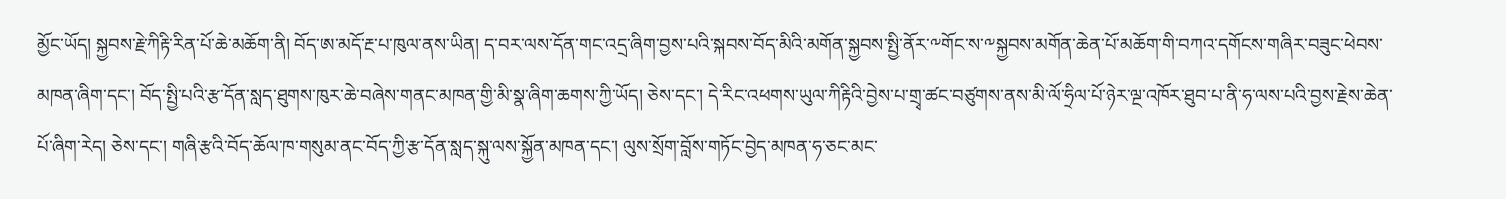མྱོང་ཡོད། སྐྱབས་རྗེ་ཀིརྟི་རིན་པོ་ཆེ་མཆོག་ནི། བོད་ཨ་མདོ་རྔ་པ་ཁུལ་ནས་ཡིན། ད་བར་ལས་དོན་གང་འདྲ་ཞིག་བྱས་པའི་སྐབས་བོད་མིའི་མགོན་སྐྱབས་སྤྱི་ནོར་༸གོང་ས་༸སྐྱབས་མགོན་ཆེན་པོ་མཆོག་གི་བཀའ་དགོངས་གཞིར་བཟུང་ཕེབས་མཁན་ཞིག་དང་། བོད་སྤྱི་པའི་རྩ་དོན་སླད་ཐུགས་ཁུར་ཆེ་བཞེས་གནང་མཁན་གྱི་མི་སྣ་ཞིག་ཆགས་ཀྱི་ཡོད། ཅེས་དང་། དེ་རིང་འཕགས་ཡུལ་ཀིརྟིའི་བྱེས་པ་གྲྭ་ཚང་བཙུགས་ནས་མི་ལོ་ཧྲིལ་པོ་ཉེར་ལྔ་འཁོར་ཐུབ་པ་ནི་ཧ་ལས་པའི་བྱས་རྗེས་ཆེན་པོ་ཞིག་རེད། ཅེས་དང་། གཞི་རྩའི་བོད་ཆོལ་ཁ་གསུམ་ནང་བོད་ཀྱི་རྩ་དོན་སླད་སྐུ་ལས་སྐྱོན་མཁན་དང་། ལུས་སྲོག་བློས་གཏོང་བྱེད་མཁན་ཧ་ཅང་མང་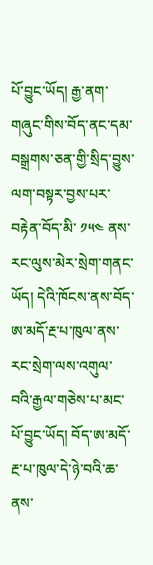པོ་བྱུང་ཡོད། རྒྱ་ནག་གཞུང་གིས་བོད་ནང་དམ་བསྒྲགས་ཅན་གྱི་སྲིད་བྱུས་ལག་བསྟར་བྱས་པར་བརྟེན་བོད་མི་ ༡༥༤ ནས་རང་ལུས་མེར་སྲེག་གནང་ཡོད། དེའི་ཁོངས་ནས་བོད་ཨ་མདོ་རྔ་པ་ཁུལ་ནས་རང་སྲེག་ལས་འགུལ་བའི་རྒྱལ་གཅེས་པ་མང་པོ་བྱུང་ཡོད། བོད་ཨ་མདོ་རྔ་པ་ཁུལ་དེ་ཉེ་བའི་ཆ་ནས་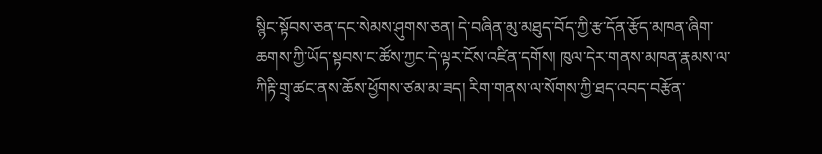སྙིང་སྟོབས་ཅན་དང་སེམས་ཤུགས་ཅན། དེ་བཞིན་མུ་མཐུད་བོད་ཀྱི་རྩ་དོན་རྩོད་མཁན་ཞིག་ཆགས་ཀྱི་ཡོད་སྟབས་ང་ཚོས་ཀྱང་དེ་ལྟར་ངོས་འཛིན་དགོས། ཁུལ་དེར་གནས་མཁན་རྣམས་ལ་ཀིརྟི་གྲྭ་ཚང་ནས་ཆོས་ཕྱོགས་ཙམ་མ་ཟད། རིག་གནས་ལ་སོགས་ཀྱི་ཐད་འབད་བརྩོན་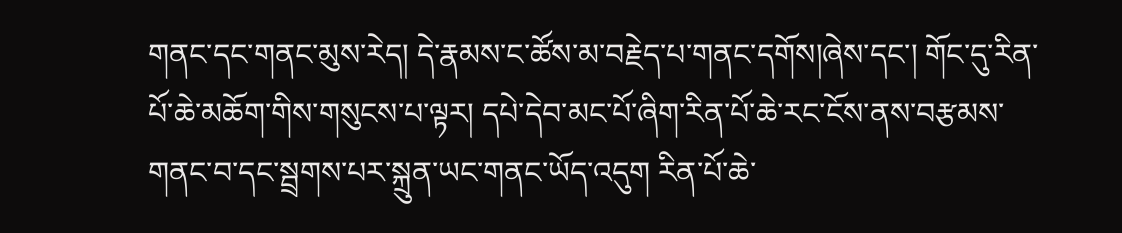གནང་དང་གནང་མུས་རེད། དེ་རྣམས་ང་ཚོས་མ་བརྗེད་པ་གནང་དགོས།ཞེས་དང་། གོང་དུ་རིན་པོ་ཆེ་མཆོག་གིས་གསུངས་པ་ལྟར། དཔེ་དེབ་མང་པོ་ཞིག་རིན་པོ་ཆེ་རང་ངོས་ནས་བརྩམས་གནང་བ་དང་སྦྲགས་པར་སྐྲུན་ཡང་གནང་ཡོད་འདུག རིན་པོ་ཆེ་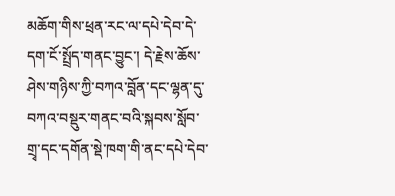མཆོག་གིས་ཕྲན་རང་ལ་དཔེ་དེབ་དེ་དག་ངོ་སྤྲོད་གནང་བྱུང་། དེ་རྗེས་ཆོས་ཤེས་གཉིས་ཀྱི་བཀའ་བློན་དང་ལྷན་དུ་བཀའ་བསྡུར་གནང་བའི་སྐབས་སློབ་གྲྭ་དང་དགོན་སྡེ་ཁག་གི་ནང་དཔེ་དེབ་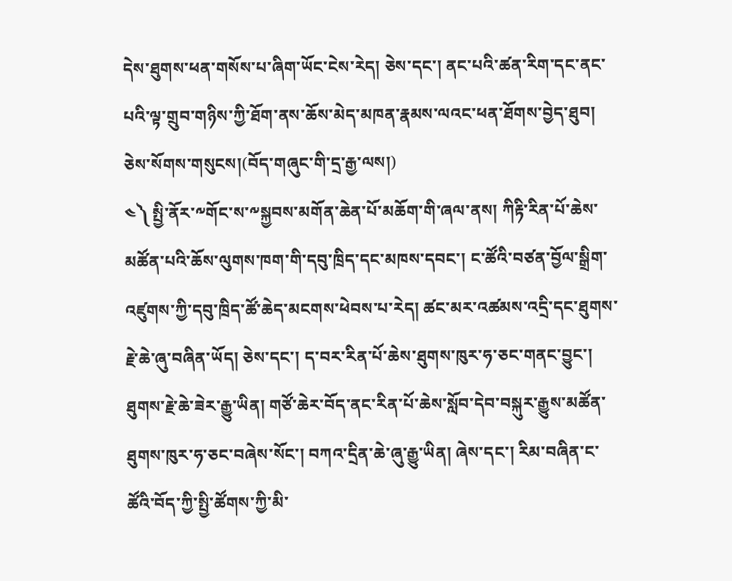དེས་ཐུགས་ཕན་གསོས་པ་ཞིག་ཡོང་ངེས་རེད། ཅེས་དང་། ནང་པའི་ཚན་རིག་དང་ནང་པའི་ལྟ་གྲུབ་གཉིས་ཀྱི་ཐོག་ནས་ཆོས་མེད་མཁན་རྣམས་ལའང་ཕན་ཐོགས་བྱེད་ཐུབ། ཅེས་སོགས་གསུངས།(བོད་གཞུང་གི་དྲ་རྒྱ་ལས།)
༤༽ སྤྱི་ནོར་༸གོང་ས་༸སྐྱབས་མགོན་ཆེན་པོ་མཆོག་གི་ཞལ་ནས། ཀིརྟི་རིན་པོ་ཆེས་མཚོན་པའི་ཆོས་ལུགས་ཁག་གི་དབུ་ཁྲིད་དང་མཁས་དབང་། ང་ཚོའི་བཙན་བྱོལ་སྒྲིག་འཛུགས་ཀྱི་དབུ་ཁྲིད་ཚོ་ཆེད་མངགས་ཕེབས་པ་རེད། ཚང་མར་འཚམས་འདྲི་དང་ཐུགས་རྗེ་ཆེ་ཞུ་བཞིན་ཡོད། ཅེས་དང་། ད་བར་རིན་པོ་ཆེས་ཐུགས་ཁུར་ཧ་ཅང་གནང་བྱུང་། ཐུགས་རྗེ་ཆེ་ཟེར་རྒྱུ་ཡིན། གཙོ་ཆེར་བོད་ནང་རིན་པོ་ཆེས་སློབ་དེབ་བསྐུར་རྒྱུས་མཚོན་ཐུགས་ཁུར་ཧ་ཅང་བཞེས་སོང་། བཀའ་དྲིན་ཆེ་ཞུ་རྒྱུ་ཡིན། ཞེས་དང་། རིམ་བཞིན་ང་ཚོའི་བོད་ཀྱི་སྤྱི་ཚོགས་ཀྱི་མི་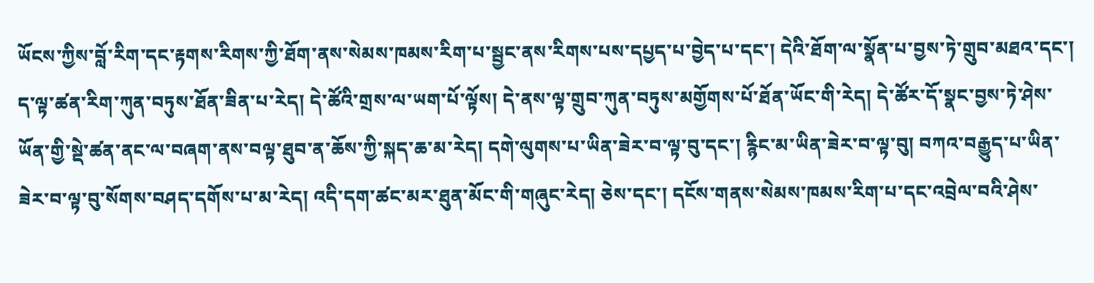ཡོངས་ཀྱིས་བློ་རིག་དང་རྟགས་རིགས་ཀྱི་ཐོག་ནས་སེམས་ཁམས་རིག་པ་སྦྱང་ནས་རིགས་པས་དཔྱད་པ་བྱེད་པ་དང་། དེའི་ཐོག་ལ་སྣོན་པ་བྱས་ཏེ་གྲུབ་མཐའ་དང་། ད་ལྟ་ཚན་རིག་ཀུན་བཏུས་ཐོན་ཟིན་པ་རེད། དེ་ཚོའི་གྲས་ལ་ཡག་པོ་ལྟོས། དེ་ནས་ལྟ་གྲུབ་ཀུན་བཏུས་མགྱོགས་པོ་ཐོན་ཡོང་གི་རེད། དེ་ཚོར་དོ་སྣང་བྱས་ཏེ་ཤེས་ཡོན་གྱི་སྡེ་ཚན་ནང་ལ་བཞག་ནས་བལྟ་ཐུབ་ན་ཆོས་ཀྱི་སྐད་ཆ་མ་རེད། དགེ་ལུགས་པ་ཡིན་ཟེར་བ་ལྟ་བུ་དང་། རྙིང་མ་ཡིན་ཟེར་བ་ལྟ་བུ། བཀའ་བརྒྱུད་པ་ཡིན་ཟེར་བ་ལྟ་བུ་སོགས་བཤད་དགོས་པ་མ་རེད། འདི་དག་ཚང་མར་ཐུན་མོང་གི་གཞུང་རེད། ཅེས་དང་། དངོས་གནས་སེམས་ཁམས་རིག་པ་དང་འབྲེལ་བའི་ཤེས་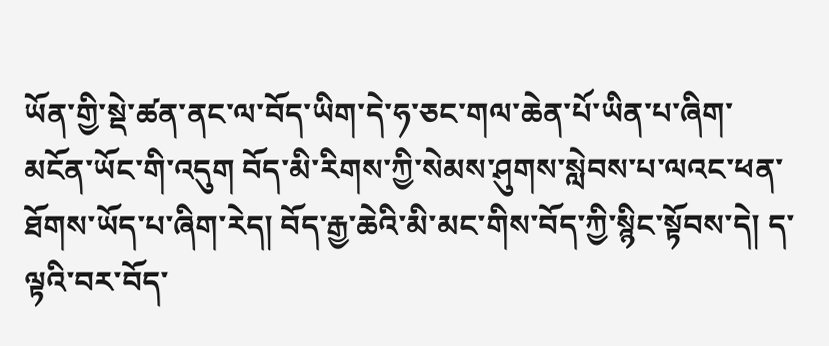ཡོན་གྱི་སྡེ་ཚན་ནང་ལ་བོད་ཡིག་དེ་ཧ་ཅང་གལ་ཆེན་པོ་ཡིན་པ་ཞིག་མངོན་ཡོང་གི་འདུག བོད་མི་རིགས་ཀྱི་སེམས་ཤུགས་སླེབས་པ་ལའང་ཕན་ཐོགས་ཡོད་པ་ཞིག་རེད། བོད་རྒྱ་ཆེའི་མི་མང་གིས་བོད་ཀྱི་སྙིང་སྟོབས་དེ། ད་ལྟའི་བར་བོད་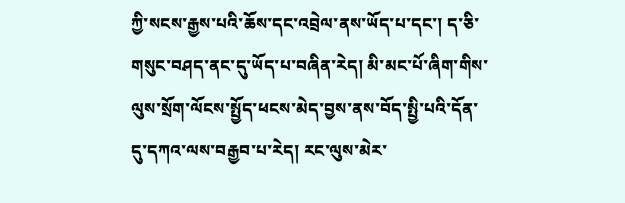ཀྱི་སངས་རྒྱས་པའི་ཆོས་དང་འབྲེལ་ནས་ཡོད་པ་དང་། ད་ཅི་གསུང་བཤད་ནང་དུ་ཡོད་པ་བཞིན་རེད། མི་མང་པོ་ཞིག་གིས་ལུས་སྲོག་ལོངས་སྤྱོད་ཕངས་མེད་བྱས་ནས་བོད་སྤྱི་པའི་དོན་དུ་དཀའ་ལས་བརྒྱབ་པ་རེད། རང་ལུས་མེར་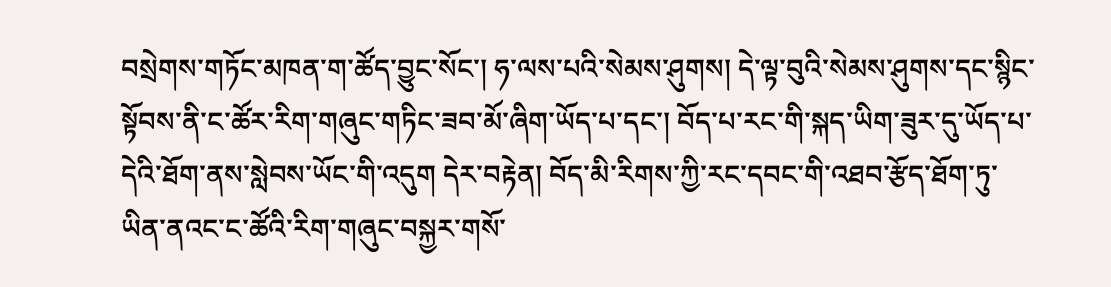བསྲེགས་གཏོང་མཁན་ག་ཚོད་བྱུང་སོང་། ཧ་ལས་པའི་སེམས་ཤུགས། དེ་ལྟ་བུའི་སེམས་ཤུགས་དང་སྙིང་སྟོབས་ནི་ང་ཚོར་རིག་གཞུང་གཏིང་ཟབ་མོ་ཞིག་ཡོད་པ་དང་། བོད་པ་རང་གི་སྐད་ཡིག་ཟུར་དུ་ཡོད་པ་དེའི་ཐོག་ནས་སླེབས་ཡོང་གི་འདུག དེར་བརྟེན། བོད་མི་རིགས་ཀྱི་རང་དབང་གི་འཐབ་རྩོད་ཐོག་ཏུ་ཡིན་ནའང་ང་ཚོའི་རིག་གཞུང་བསྐྱར་གསོ་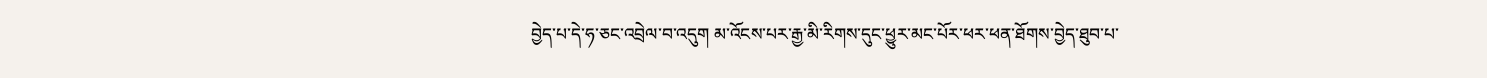བྱེད་པ་དེ་ཧ་ཅང་འབྲེལ་བ་འདུག མ་འོངས་པར་རྒྱ་མི་རིགས་དུང་ཕྱུར་མང་པོར་ཕར་ཕན་ཐོགས་བྱེད་ཐུབ་པ་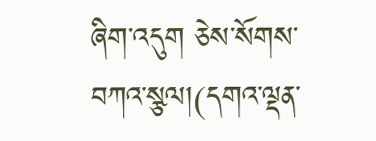ཞིག་འདུག ཅེས་སོགས་བཀའ་སྩལ།(དགའ་ལྡན་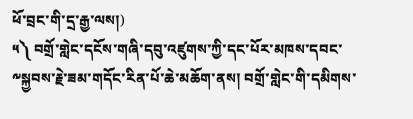ཕོ་བྲང་གི་དྲ་རྒྱ་ལས།)
༥༽ བགྲོ་གླེང་དངོས་གཞི་དབུ་འཛུགས་ཀྱི་དང་པོར་མཁས་དབང་༸སྐྱབས་རྗེ་ཟམ་གདོང་རིན་པོ་ཆེ་མཆོག་ནས། བགྲོ་གླེང་གི་དམིགས་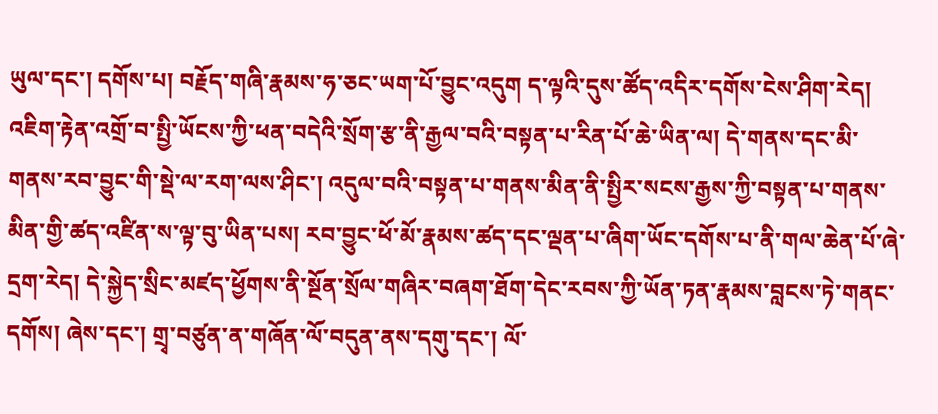ཡུལ་དང་། དགོས་པ། བརྗོད་གཞི་རྣམས་ཧ་ཅང་ཡག་པོ་བྱུང་འདུག ད་ལྟའི་དུས་ཚོད་འདིར་དགོས་ངེས་ཤིག་རེད། འཇིག་རྟེན་འགྲོ་བ་སྤྱི་ཡོངས་ཀྱི་ཕན་བདེའི་སྲོག་རྩ་ནི་རྒྱལ་བའི་བསྟན་པ་རིན་པོ་ཆེ་ཡིན་ལ། དེ་གནས་དང་མི་གནས་རབ་བྱུང་གི་སྡེ་ལ་རག་ལས་ཤིང་། འདུལ་བའི་བསྟན་པ་གནས་མིན་ནི་སྤྱིར་སངས་རྒྱས་ཀྱི་བསྟན་པ་གནས་མིན་གྱི་ཚད་འཛིན་ས་ལྟ་བུ་ཡིན་པས། རབ་བྱུང་ཕོ་མོ་རྣམས་ཚད་དང་ལྡན་པ་ཞིག་ཡོང་དགོས་པ་ནི་གལ་ཆེན་པོ་ཞེ་དྲག་རེད། དེ་སྐྱེད་སྲིང་མཛད་ཕྱོགས་ནི་སྔོན་སྲོལ་གཞིར་བཞག་ཐོག་དེང་རབས་ཀྱི་ཡོན་ཏན་རྣམས་བླངས་ཏེ་གནང་དགོས། ཞེས་དང་། གྲྭ་བཙུན་ན་གཞོན་ལོ་བདུན་ནས་དགུ་དང་། ལོ་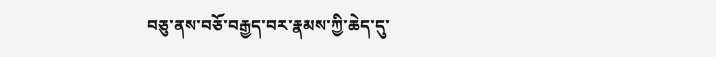བཅུ་ནས་བཅོ་བརྒྱད་བར་རྣམས་ཀྱི་ཆེད་དུ་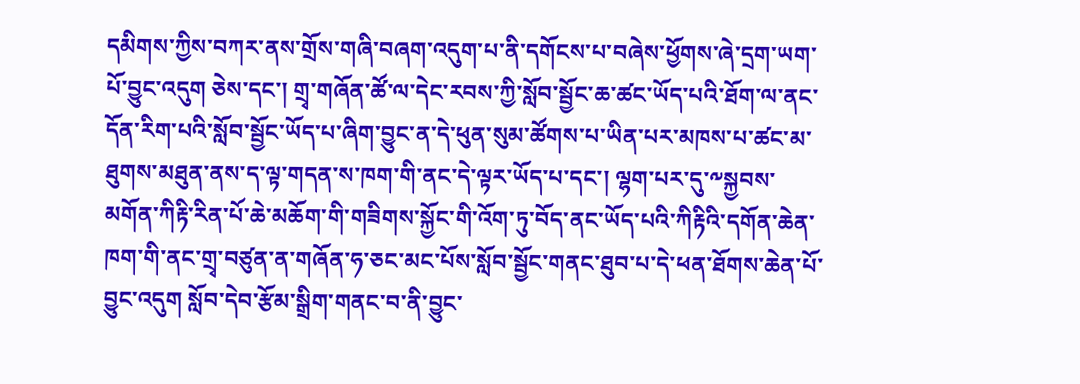དམིགས་ཀྱིས་བཀར་ནས་གྲོས་གཞི་བཞག་འདུག་པ་ནི་དགོངས་པ་བཞེས་ཕྱོགས་ཞེ་དྲག་ཡག་པོ་བྱུང་འདུག ཅེས་དང་། གྲྭ་གཞོན་ཚོ་ལ་དེང་རབས་ཀྱི་སློབ་སྦྱོང་ཆ་ཚང་ཡོད་པའི་ཐོག་ལ་ནང་དོན་རིག་པའི་སློབ་སྦྱོང་ཡོད་པ་ཞིག་བྱུང་ན་དེ་ཕུན་སུམ་ཚོགས་པ་ཡིན་པར་མཁས་པ་ཚང་མ་ཐུགས་མཐུན་ནས་ད་ལྟ་གདན་ས་ཁག་གི་ནང་དེ་ལྟར་ཡོད་པ་དང་། ལྷག་པར་དུ་༸སྐྱབས་མགོན་ཀིརྟི་རིན་པོ་ཆེ་མཆོག་གི་གཟིགས་སྐྱོང་གི་འོག་ཏུ་བོད་ནང་ཡོད་པའི་ཀིརྟིའི་དགོན་ཆེན་ཁག་གི་ནང་གྲྭ་བཙུན་ན་གཞོན་ཧ་ཅང་མང་པོས་སློབ་སྦྱོང་གནང་ཐུབ་པ་དེ་ཕན་ཐོགས་ཆེན་པོ་བྱུང་འདུག སློབ་དེབ་རྩོམ་སྒྲིག་གནང་བ་ནི་བྱུང་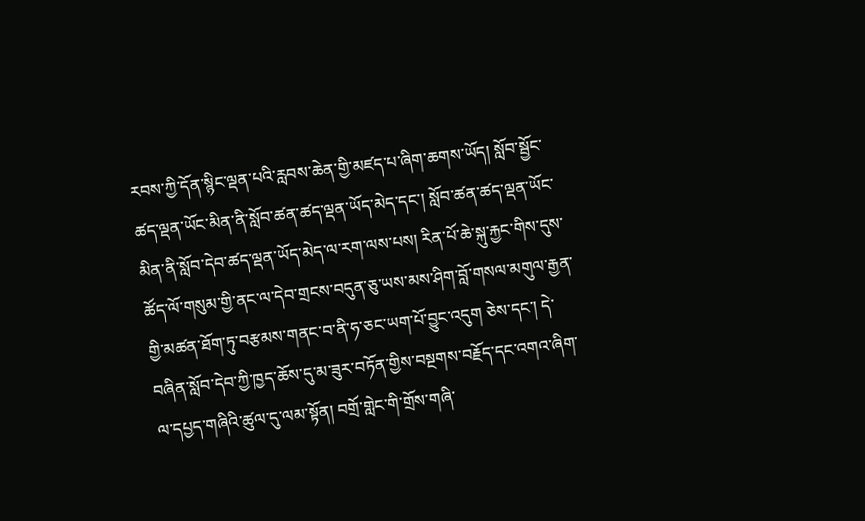རབས་ཀྱི་དོན་སྙིང་ལྡན་པའི་རླབས་ཆེན་གྱི་མཛད་པ་ཞིག་ཆགས་ཡོད། སློབ་སྦྱོང་ཚད་ལྡན་ཡོང་མིན་ནི་སློབ་ཚན་ཚད་ལྡན་ཡོད་མེད་དང་། སློབ་ཚན་ཚད་ལྡན་ཡོང་མིན་ནི་སློབ་དེབ་ཚད་ལྡན་ཡོད་མེད་ལ་རག་ལས་པས། རིན་པོ་ཆེ་སྐུ་རྐྱང་གིས་དུས་ཚོད་ལོ་གསུམ་གྱི་ནང་ལ་དེབ་གྲངས་བདུན་ཅུ་ཡས་མས་ཤིག་བློ་གསལ་མགུལ་རྒྱན་གྱི་མཚན་ཐོག་ཏུ་བརྩམས་གནང་བ་ནི་ཧ་ཅང་ཡག་པོ་བྱུང་འདུག ཅེས་དང་། དེ་བཞིན་སློབ་དེབ་ཀྱི་ཁྱད་ཆོས་དུ་མ་ཟུར་བཏོན་གྱིས་བསྔགས་བརྗོད་དང་འགའ་ཞིག་ལ་དཔྱད་གཞིའི་ཚུལ་དུ་ལམ་སྟོན། བགྲོ་གླེང་གི་གྲོས་གཞི་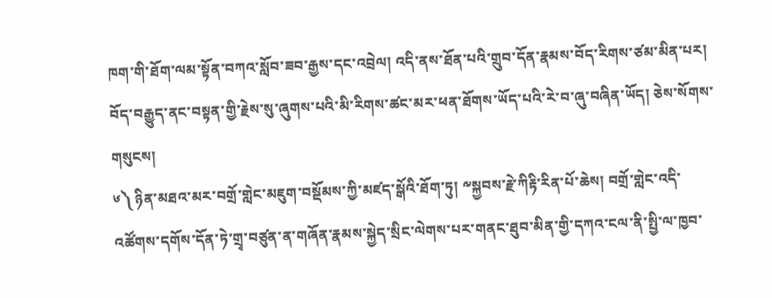ཁག་གི་ཐོག་ལམ་སྟོན་བཀའ་སློབ་ཟབ་རྒྱས་དང་འབྲེལ། འདི་ནས་ཐོན་པའི་གྲུབ་དོན་རྣམས་བོད་རིགས་ཙམ་མིན་པར། བོད་བརྒྱུད་ནང་བསྟན་གྱི་རྗེས་སུ་ཞུགས་པའི་མི་རིགས་ཚང་མར་ཕན་ཐོགས་ཡོད་པའི་རེ་བ་ཞུ་བཞིན་ཡོད། ཅེས་སོགས་གསུངས།
༦༽ ཉིན་མཐའ་མར་བགྲོ་གླེང་མཇུག་བསྡོམས་ཀྱི་མཛད་སྒོའི་ཐོག་ཏུ། ༸སྐྱབས་རྗེ་ཀིརྟི་རིན་པོ་ཆེས། བགྲོ་གླེང་འདི་འཚོགས་དགོས་དོན་ཏེ་གྲྭ་བཙུན་ན་གཞོན་རྣམས་སྐྱེད་སྲིང་ལེགས་པར་གནང་ཐུབ་མིན་གྱི་དཀའ་ངལ་ནི་སྤྱི་ལ་ཁྱབ་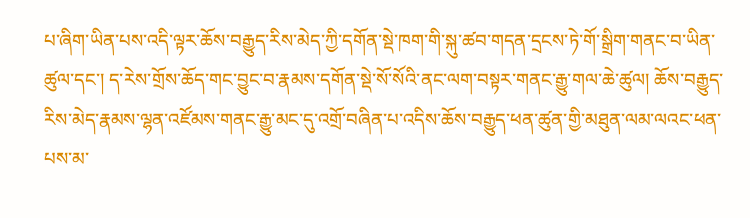པ་ཞིག་ཡིན་པས་འདི་ལྟར་ཆོས་བརྒྱུད་རིས་མེད་ཀྱི་དགོན་སྡེ་ཁག་གི་སྐུ་ཚབ་གདན་དྲངས་ཏེ་གོ་སྒྲིག་གནང་བ་ཡིན་ཚུལ་དང་། ད་རེས་གྲོས་ཆོད་གང་བྱུང་བ་རྣམས་དགོན་སྡེ་སོ་སོའི་ནང་ལག་བསྟར་གནང་རྒྱུ་གལ་ཆེ་ཚུལ། ཆོས་བརྒྱུད་རིས་མེད་རྣམས་ལྷན་འཛོམས་གནང་རྒྱུ་མང་དུ་འགྲོ་བཞིན་པ་འདིས་ཆོས་བརྒྱུད་ཕན་ཚུན་གྱི་མཐུན་ལམ་ལའང་ཕན་པས་མ་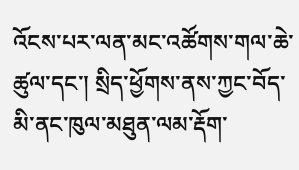འོངས་པར་ལན་མང་འཚོགས་གལ་ཆེ་ཚུལ་དང་། སྲིད་ཕྱོགས་ནས་ཀྱང་བོད་མི་ནང་ཁུལ་མཐུན་ལམ་རྡོག་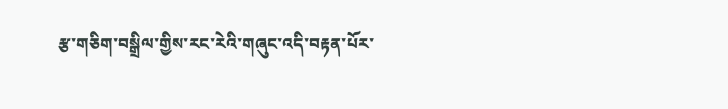རྩ་གཅིག་བསྒྲིལ་གྱིས་རང་རེའི་གཞུང་འདི་བརྟན་པོར་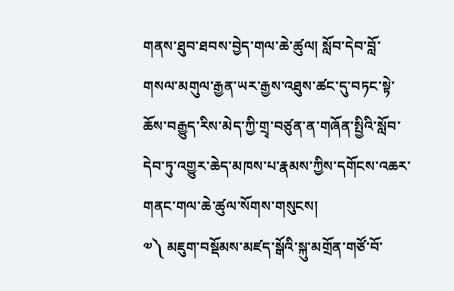གནས་ཐུབ་ཐབས་བྱེད་གལ་ཆེ་ཚུལ། སློབ་དེབ་བློ་གསལ་མགུལ་རྒྱན་ཡར་རྒྱས་འཐུས་ཚང་དུ་བཏང་སྟེ་ཆོས་བརྒྱུད་རིས་མེད་ཀྱི་གྲྭ་བཙུན་ན་གཞོན་སྤྱིའི་སློབ་དེབ་ཏུ་འགྱུར་ཆེད་མཁས་པ་རྣམས་ཀྱིས་དགོངས་འཆར་གནང་གལ་ཆེ་ཚུལ་སོགས་གསུངས།
༧༽ མཇུག་བསྡོམས་མཛད་སྒོའི་སྐུ་མགྲོན་གཙོ་བོ་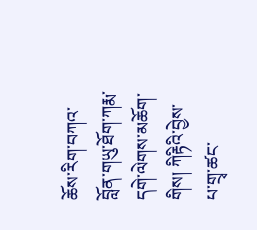ཆོས་རིག་བཀའ་བློན་གཡུ་ཐོག་ཀརྨ་དགེ་ལེགས་མཆོག་གིས། ཀིརྟིའི་བྱེས་པ་གྲྭ་ཚང་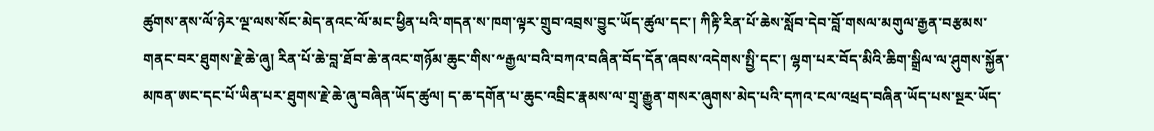ཚུགས་ནས་ལོ་ཉེར་ལྔ་ལས་སོང་མེད་ནའང་ལོ་མང་ཕྱིན་པའི་གདན་ས་ཁག་ལྟར་གྲུབ་འབྲས་བྱུང་ཡོད་ཚུལ་དང་། ཀིརྟི་རིན་པོ་ཆེས་སློབ་དེབ་བློ་གསལ་མགུལ་རྒྱན་བརྩམས་གནང་བར་ཐུགས་རྗེ་ཆེ་ཞུ། རིན་པོ་ཆེ་བླ་ཐོབ་ཆེ་ནའང་གཉོམ་ཆུང་གིས་༸རྒྱལ་བའི་བཀའ་བཞིན་བོད་དོན་ཞབས་འདེགས་སྤྱི་དང་། ལྷག་པར་བོད་མིའི་ཆིག་སྒྲིལ་ལ་ཤུགས་སྐྱོན་མཁན་ཨང་དང་པོ་ཡིན་པར་ཐུགས་རྗེ་ཆེ་ཞུ་བཞིན་ཡོད་ཚུལ། ད་ཆ་དགོན་པ་ཆུང་འབྲིང་རྣམས་ལ་གྲྭ་རྒྱུན་གསར་ཞུགས་མེད་པའི་དཀའ་ངལ་འཕྲད་བཞིན་ཡོད་པས་སྔར་ཡོད་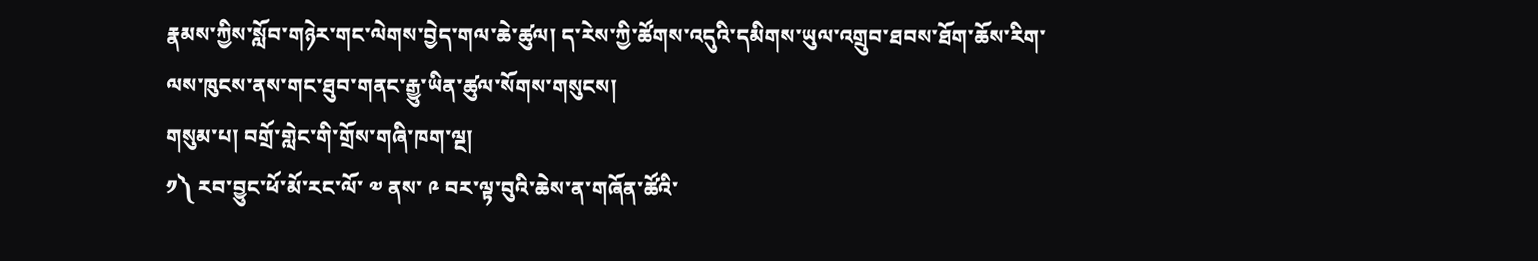རྣམས་ཀྱིས་སློབ་གཉེར་གང་ལེགས་བྱེད་གལ་ཆེ་ཚུལ། ད་རེས་ཀྱི་ཚོགས་འདུའི་དམིགས་ཡུལ་འགྲུབ་ཐབས་ཐོག་ཆོས་རིག་ལས་ཁུངས་ནས་གང་ཐུབ་གནང་རྒྱུ་ཡིན་ཚུལ་སོགས་གསུངས།
གསུམ་པ། བགྲོ་གླེང་གི་གྲོས་གཞི་ཁག་ལྔ།
༡༽ རབ་བྱུང་ཕོ་མོ་རང་ལོ་ ༧ ནས་ ༩ བར་ལྟ་བུའི་ཆེས་ན་གཞོན་ཚོའི་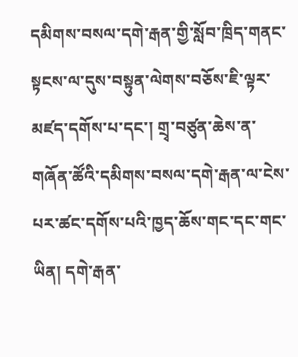དམིགས་བསལ་དགེ་རྒན་གྱི་སློབ་ཁྲིད་གནང་སྟངས་ལ་དུས་བསྟུན་ལེགས་བཅོས་ཇི་ལྟར་མཛད་དགོས་པ་དང་། གྲྭ་བཙུན་ཆེས་ན་གཞོན་ཚོའི་དམིགས་བསལ་དགེ་རྒན་ལ་ངེས་པར་ཚང་དགོས་པའི་ཁྱད་ཆོས་གང་དང་གང་ཡིན། དགེ་རྒན་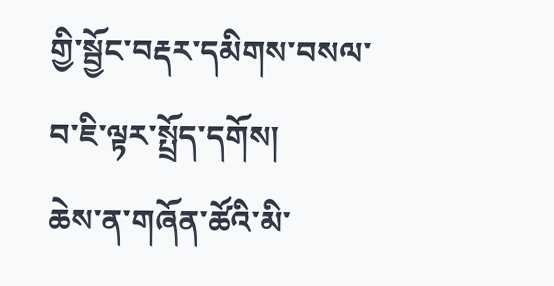གྱི་སྦྱོང་བརྡར་དམིགས་བསལ་བ་ཇི་ལྟར་སྤྲོད་དགོས།
ཆེས་ན་གཞོན་ཚོའི་མི་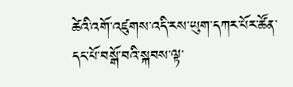ཚེའི་འགོ་འཛུགས་འདི་རས་ཡུག་དཀར་པོར་ཚོན་དང་པོ་བསྒོ་བའི་སྐབས་ལྟ་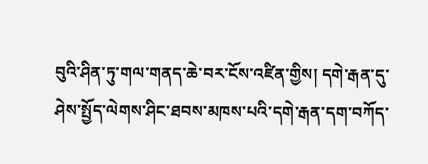བུའི་ཤིན་ཏུ་གལ་གནད་ཆེ་བར་ངོས་འཛིན་གྱིས། དགེ་རྒན་དུ་ཤེས་སྤྱོད་ལེགས་ཤིང་ཐབས་མཁས་པའི་དགེ་རྒན་དག་བཀོད་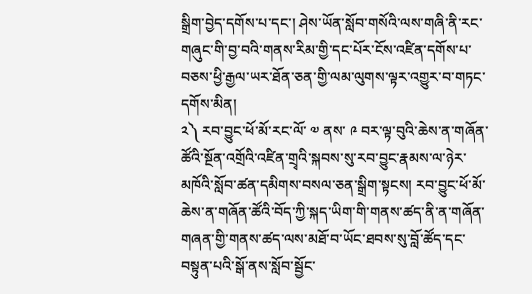སྒྲིག་བྱེད་དགོས་པ་དང་། ཤེས་ཡོན་སློབ་གསོའི་ལས་གཞི་ནི་རང་གཞུང་གི་བྱ་བའི་གནས་རིམ་གྱི་དང་པོར་ངོས་འཛིན་དགོས་པ་བཅས་ཕྱི་རྒྱལ་ཡར་ཐོན་ཅན་གྱི་ལམ་ལུགས་ལྟར་འགྱུར་བ་གཏང་དགོས་མིན།
༢༽ རབ་བྱུང་ཕོ་མོ་རང་ལོ་ ༧ ནས་ ༩ བར་ལྟ་བུའི་ཆེས་ན་གཞོན་ཚོའི་སྔོན་འགྲོའི་འཛིན་གྲྭའི་སྐབས་སུ་རབ་བྱུང་རྣམས་ལ་ཉེར་མཁོའི་སློབ་ཚན་དམིགས་བསལ་ཅན་སྒྲིག་སྟངས། རབ་བྱུང་ཕོ་མོ་ཆེས་ན་གཞོན་ཚོའི་བོད་ཀྱི་སྐད་ཡིག་གི་གནས་ཚད་ནི་ན་གཞོན་གཞན་གྱི་གནས་ཚད་ལས་མཐོ་བ་ཡོང་ཐབས་སུ་བློ་ཚོད་དང་བསྟུན་པའི་སྒོ་ནས་སློབ་སྦྱོང་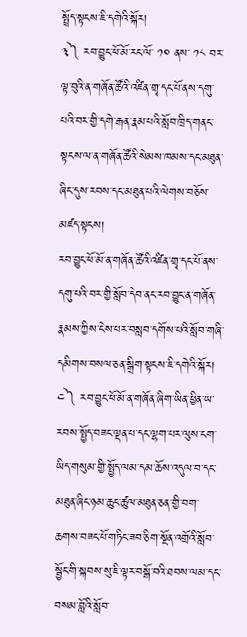སྤྲོད་སྟངས་ཇི་དགེའི་སྐོར།
༣༽ རབ་བྱུང་ཕོ་མོ་རང་ལོ་ ༡༠ ནས་ ༡༨ བར་ལྟ་བུའི་ན་གཞོན་ཚོའི་འཛིན་གྲྭ་དང་པོ་ནས་དགུ་པའི་བར་གྱི་དགེ་རྒན་རྣམ་པའི་སློབ་ཁྲིད་གནང་སྟངས་ལ་ན་གཞོན་ཚོའི་སེམས་ཁམས་དང་མཐུན་ཞིང་དུས་རབས་དང་མཐུན་པའི་ལེགས་བཅོས་མཛད་སྟངས།
རབ་བྱུང་ཕོ་མོ་ན་གཞོན་ཚོའི་འཛིན་གྲྭ་དང་པོ་ནས་དགུ་པའི་བར་གྱི་སློབ་དེབ་ནང་རབ་བྱུང་ན་གཞོན་རྣམས་ཀྱིས་ངེས་པར་བསླབ་དགོས་པའི་སློབ་གཞི་དམིགས་བསལ་ཅན་སྒྲིག་སྟངས་ཇི་དགེའི་སྐོར།
༤༽ རབ་བྱུང་ཕོ་མོ་ན་གཞོན་ཞིག་ཡིན་ཕྱིན་ཡ་རབས་སྤྱོད་བཟང་ལྡན་པ་དང་ལྷག་པར་ལུས་ངག་ཡིད་གསུམ་གྱི་སྤྱོད་ལམ་དམ་ཆོས་འདུལ་བ་དང་མཐུན་ཞིང་ཉམ་ཆུང་ཚུལ་མཐུན་ཅན་གྱི་བག་ཆགས་བཟང་པོ་གཏིང་ཟབ་ཅིག་སྔོན་འགྲོའི་སློབ་སྦྱོང་གི་སྐབས་སུ་ཇི་ལྟར་བསྒོ་བའི་ཐབས་ལམ་དང་བསམ་བློའི་སློབ་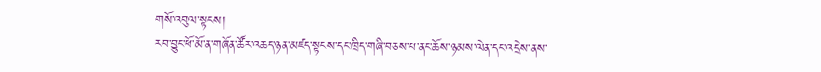གསོ་འབུལ་སྟངས།
རབ་བྱུང་ཕོ་མོ་ན་གཞོན་ཚོར་འཆད་ཉན་མཛད་སྟངས་དང་ཁྲིད་གཞི་བཅས་པ་ནང་ཆོས་ཉམས་ལེན་དང་འདྲེས་ནས་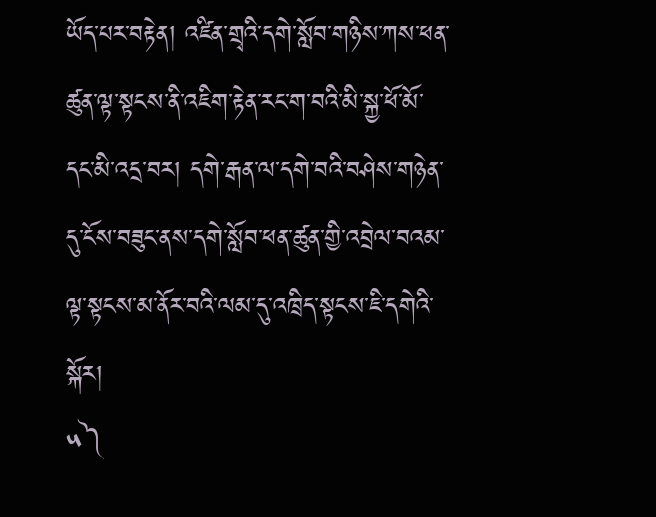ཡོད་པར་བརྟེན། འཛིན་གྲྭའི་དགེ་སློབ་གཉིས་ཀས་ཕན་ཚུན་ལྟ་སྟངས་ནི་འཇིག་རྟེན་རང་ག་བའི་མི་སྐྱ་ཕོ་མོ་དང་མི་འདྲ་བར། དགེ་རྒན་ལ་དགེ་བའི་བཤེས་གཉེན་དུ་ངོས་བཟུང་ནས་དགེ་སློབ་ཕན་ཚུན་གྱི་འབྲེལ་བའམ་ལྟ་སྟངས་མ་ནོར་བའི་ལམ་དུ་འཁྲིད་སྟངས་ཇི་དགེའི་སྐོར།
༥༽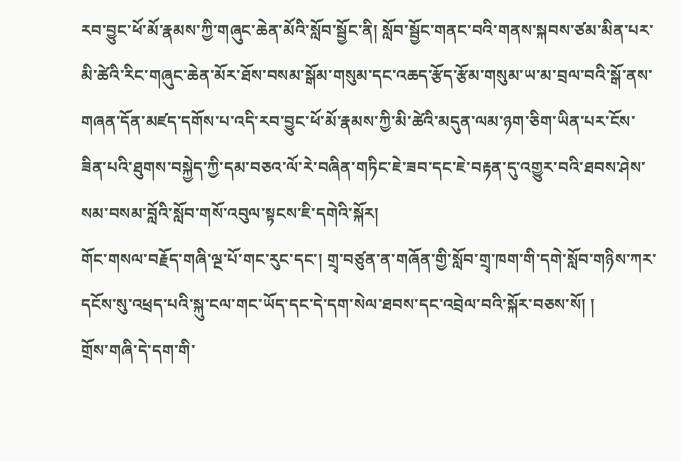རབ་བྱུང་ཕོ་མོ་རྣམས་ཀྱི་གཞུང་ཆེན་མོའི་སློབ་སྦྱོང་ནི། སློབ་སྦྱོང་གནང་བའི་གནས་སྐབས་ཙམ་མིན་པར་མི་ཚེའི་རིང་གཞུང་ཆེན་མོར་ཐོས་བསམ་སྒོམ་གསུམ་དང་འཆད་རྩོད་རྩོམ་གསུམ་ཡ་མ་བྲལ་བའི་སྒོ་ནས་གཞན་དོན་མཛད་དགོས་པ་འདི་རབ་བྱུང་ཕོ་མོ་རྣམས་ཀྱི་མི་ཚེའི་མདུན་ལམ་ཉག་ཅིག་ཡིན་པར་ངོས་ཟིན་པའི་ཐུགས་བསྐྱེད་ཀྱི་དམ་བཅའ་ལོ་རེ་བཞིན་གཏིང་ཇེ་ཟབ་དང་ཇེ་བརྟན་དུ་འགྱུར་བའི་ཐབས་ཤེས་སམ་བསམ་བློའི་སློབ་གསོ་འབུལ་སྟངས་ཇི་དགེའི་སྐོར།
གོང་གསལ་བརྗོད་གཞི་ལྔ་པོ་གང་རུང་དང་། གྲྭ་བཙུན་ན་གཞོན་གྱི་སློབ་གྲྭ་ཁག་གི་དགེ་སློབ་གཉིས་ཀར་དངོས་སུ་འཕྲད་པའི་སྐུ་ངལ་གང་ཡོད་དང་དེ་དག་སེལ་ཐབས་དང་འབྲེལ་བའི་སྐོར་བཅས་སོ། །
གྲོས་གཞི་དེ་དག་གི་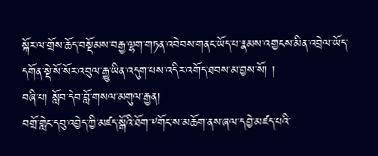སྐོར་ལ་གྲོས་ཆོད་བསྡོམས་བརྒྱ་ལྷག་གཏན་འབེབས་གནང་ཡོད་པ་རྣམས་འགྱངས་མིན་འབྲེལ་ཡོད་དགོན་སྡེ་སོ་སོར་འབུལ་རྒྱུ་ཡིན་འདུག་པས་འདིར་འགོད་ཐབས་མ་བྱས་སོ། །
བཞི་པ། སློབ་དེབ་བློ་གསལ་མགུལ་རྒྱན།
བགྲོ་གླེང་དབུ་འབྱེད་ཀྱི་མཛད་སྒོའི་ཐོག་༸གོང་ས་མཆོག་ནས་ཞལ་དབྱེ་མཛད་པའི་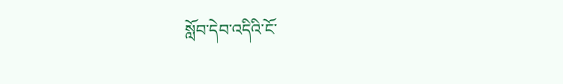སློབ་དེབ་འདིའི་ངོ་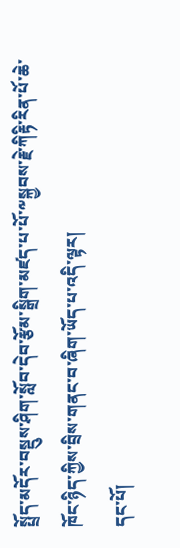སྤྲོད་མདོར་བསྡུས་ཤིག་སློབ་དེབ་རྩོམ་སྒྲིག་མཛད་པ་པོ་༸སྐྱབས་རྗེ་ཀིརྟི་རིན་པོ་ཆེ་ཁོང་ཉིད་ཀྱིས་བྲིས་གནང་བ་ཞིག་ཡོད་པ་འདི་ལྟར།
དང་པོ།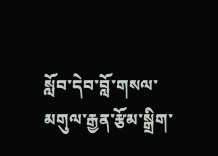སློབ་དེབ་བློ་གསལ་མགུལ་རྒྱན་རྩོམ་སྒྲིག་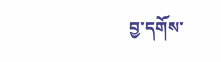བྱ་དགོས་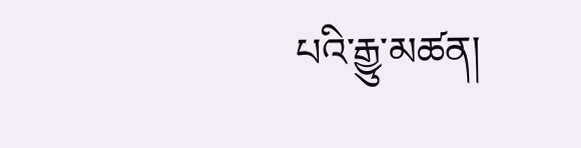པའི་རྒྱུ་མཚན།